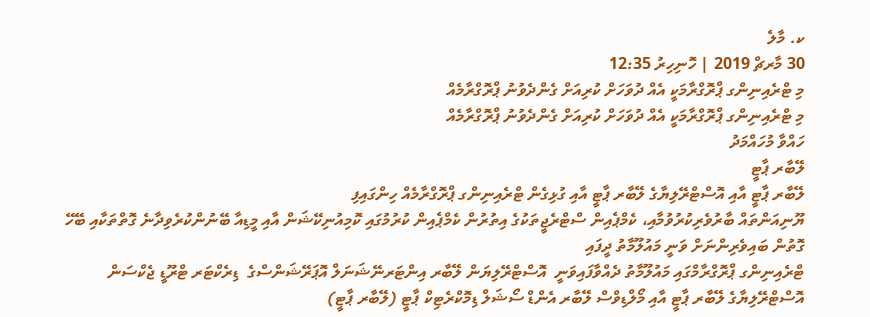ކ. މާލެ
30 މާރޗް 2019 | ހޮނިހިރު 12:35
މި ޓްރެއިނިންގ ޕްރޮގްރާމަކީ އެއް ދުވަހަށް ކުރިއަށް ގެންދެވުނު ޕްރޮގްރާމެއް
މި ޓްރެއިނިންގ ޕްރޮގްރާމަކީ އެއް ދުވަހަށް ކުރިއަށް ގެންދެވުނު ޕްރޮގްރާމެއް
ހައްވާ މުހައްމަދު
ލޭބާރ ޕާޓީ
ލޭބާރ ޕާޓީ އާއި އޮސްޓްރޭލިޔާގެ ލޭބާރ ޕާޓީ އާއި ގުޅިގެން ޓްރެއިނިންގ ޕްރޮގްރާމެއް ހިންގައިފި
ޔޫނިއަންތައް ބާރުވެރިކުރުވުމާއި، ކެމްޕެއިން ސްޓްރެޖީތަކުގެ އިތުރުން ކެމްޕެއިން ކުރުމުގައި ކޮމިއުނިކޭޝަން އާއި މީޑިއާ ބޭނުންކުރެވިދާނެ ގޮތްތަކާއި ބޭހޭ ގޮތުން ބައިވެރިންނަށް ވަނީ މައުލޫމާތު ދީފައި
ޓްރެއިނިންގ ޕްރޮގްރާމްގައި މައުލޫމާތު ދެއްވާފައިވަނީ  އޮސްޓްރޭލިޔަން ލޭބާރ އިންޓަރނޭޝަނަލް އޮޕަރޭޝަންސްގެ  ޑިރެކްޓަރ ޓްރޫޑީ ޖެކްސަން
އޮސްޓްރޭލިޔާގެ ލޭބާރ ޕާޓީ އާއި މޯލްޑިވްސް ލޭބާރ އެންޑް ސޯޝަލް ޑިމޮކްރެޓިކް ޕާޓީ (ލޭބާރ ޕާޓީ)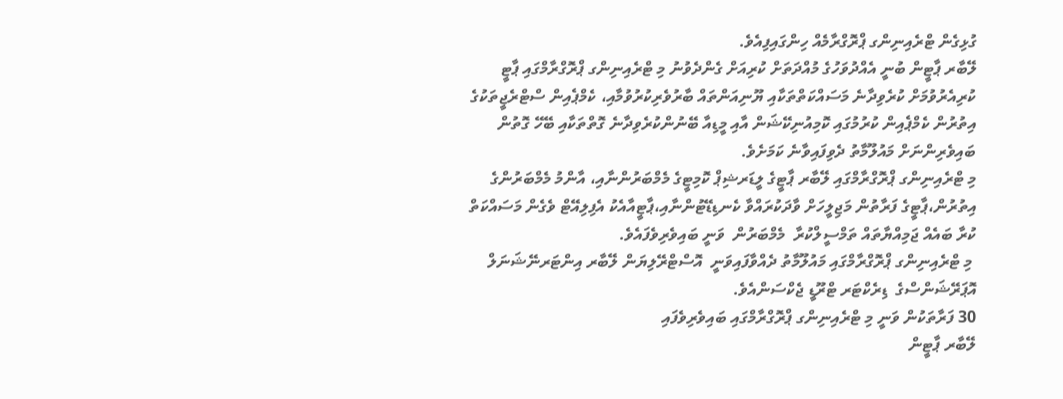ގުޅިގެން ޓްރެއިނިންގ ޕްރޮގްރާމެއް ހިންގައިފިއެވެ.
ލޭބާރ ޕާޓީން ބުނީ އެއްދުވަހުގެ މުއްދަތަށް ކުރިއަށް ގެންދެވުނު މި ޓްރެއިނިންގ ޕްރޮގްރާމްގައި ޕާޓީ ކުރިއެރުވުމަށް ކުރެވިދާނެ މަސައްކަތްތަކާއި ޔޫނިއަންތައް ބާރުވެރިކުރުވުމާއި، ކެމްޕެއިން ސްޓްރެޖީތަކުގެ އިތުރުން ކެމްޕެއިން ކުރުމުގައި ކޮމިއުނިކޭޝަން އާއި މީޑިއާ ބޭނުންކުރެވިދާނެ ގޮތްތަކާއި ބޭހޭ ގޮތުން ބައިވެރިންނަށް މައުލޫމާތު ދެވިފައިވާނެ ކަމަށެވެ.
މި ޓްރެއިނިންގ ޕްރޮގްރާމްގައި ލޭބާރ ޕާޓީގެ ލީޑަރޝިޕް ކޮމިޓީގެ މެމްބަރުންނާއި، އާންމު މެމްބަރުންގެ އިތުރުން،ޕާޓީގެ ފަރާތުން މަޖިލީހަށް ވާދަކުރައްވާ ކެނޑިޑޭޓުންނާއި،ޕާޓީއާއެކު އެފިލިއޭޓް ވެގެން މަސައްކަތް ކުރާ ބައެއް ޖަމިއްޔާތައް ތަމްސީލްކުރާ  މެމްބަރުން  ވަނީ ބައިވެރިވެފައެވެ.
 މި ޓްރެއިނިންގ ޕްރޮގްރާމްގައި މައުލޫމާތު ދެއްވާފައިވަނީ  އޮސްޓްރޭލިޔަން ލޭބާރ އިންޓަރނޭޝަނަލް އޮޕަރޭޝަންސްގެ  ޑިރެކްޓަރ ޓްރޫޑީ ޖެކްސަންއެވެ.
30 ފަރާތަކުން ވަނީ މި ޓްރެއިނިންގ ޕްރޮގްރާމްގައި ބައިވެރިވެފައި
ލޭބާރ ޕާޓީން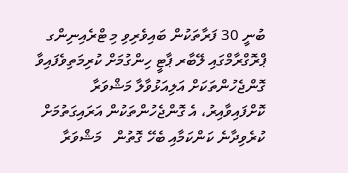ބުނީ 30 ފަރާތަކުން ބައިވެރިވި މި ޓްރެއިނިންގ ޕްރޮގްރާމްގައި ލޭބާރ ޕާޓީ ހިންގުމަށް ކުރިމަތިވެފައިވާ ގޮންޖެހުންތަކަށް އަލިއަޅުވާލާ މަޝްވަރާ ކޮށްފައިވާއިރު، އެ ގޮންޖެހުންތަކުން އަރައިގަތުމަށް ކުރެވިދާނެ ކަންކަމާއި ބެހޭ ގޮތުން   މަޝްވަރާ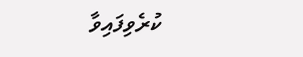ކުރެވިފައިވާ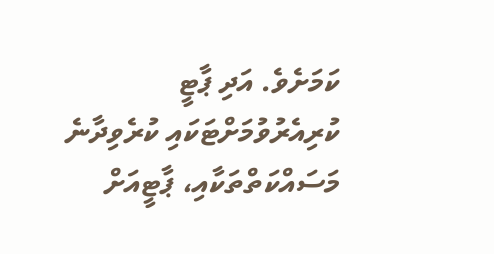ކަމަށެވެ. އަދި ޕާޓީ ކުރިއެރުވުމަށްޓަކައި ކުރެވިދާނެ މަސައްކަތްތަކާއި، ޕާޓީއަށް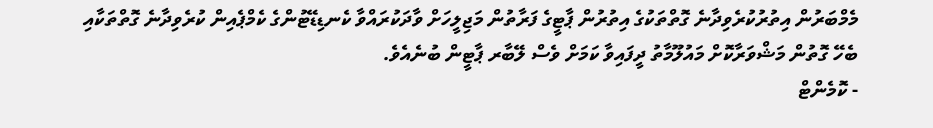މެމްބަރުން އިތުރުކުރެވިދާނެ ގޮތްތަކުގެ އިތުރުން ޕާޓީގެ ފަރާތުން މަޖިލީހަށް ވާދަކުރައްވާ ކެނޑިޑޭޓުންގެ ކެމްޕެއިން ކުރެވިދާނެ ގޮތްތަކާއި ބެހޭ ގޮތުން މަޝްވަރާކޮށް މައުލޫމާތު ދީފައިވާ ކަމަށް ވެސް ލޭބާރ ޕާޓީން ބުނެއެވެ.
- ކޮމެންޓް